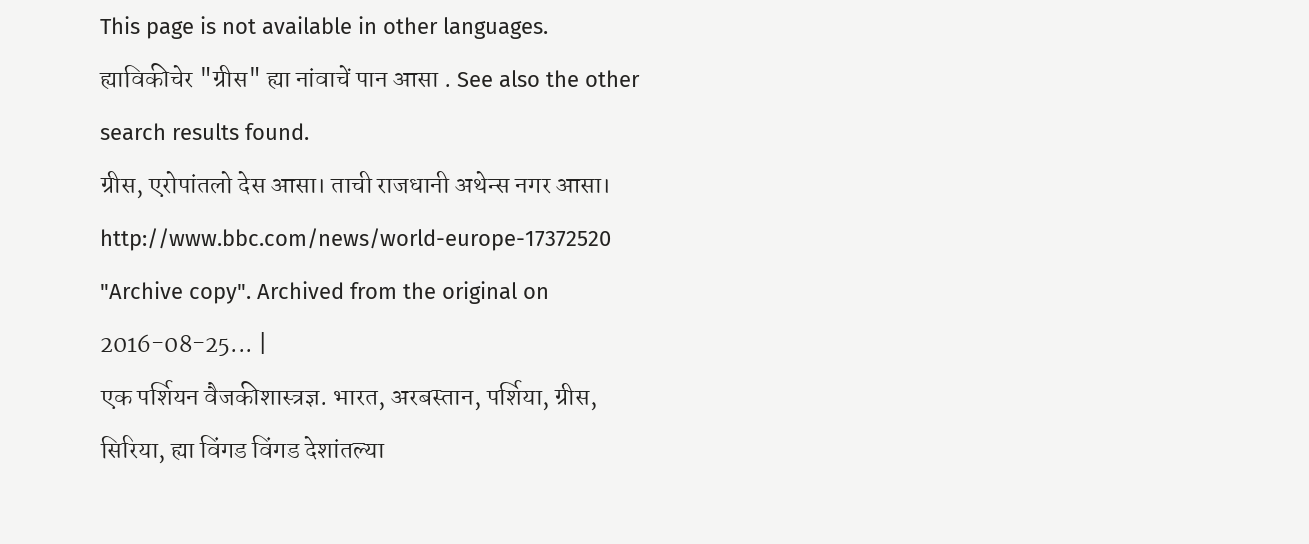This page is not available in other languages.
ह्याविकीचेर "ग्रीस" ह्या नांवाचें पान आसा . See also the other search results found.
ग्रीस, एरोपांतलो देस आसा। ताची राजधानी अथेन्स नगर आसा। http://www.bbc.com/news/world-europe-17372520 "Archive copy". Archived from the original on 2016-08-25... |
एक पर्शियन वैजकीशास्त्रज्ञ. भारत, अरबस्तान, पर्शिया, ग्रीस, सिरिया, ह्या विंगड विंगड देशांतल्या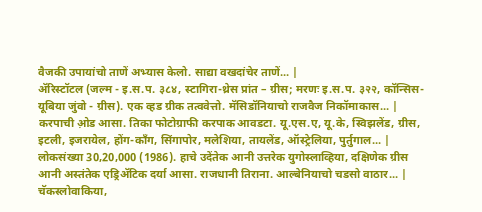वैजकी उपायांचो ताणें अभ्यास केलो. साद्या वखदांचेर ताणें... |
ॲरिस्टॉटल (जल्म - इ.स.प. ३८४, स्टागिरा-थ्रेस प्रांत – ग्रीस; मरणः इ.स.प. ३२२, कॉन्सिस-यूबिया जुंवो - ग्रीस). एक व्हड ग्रीक तत्ववेत्तो. मॅसिडॉनियाचो राजवैज निकॉमाकास... |
करपाची ओ़ड आसा. तिका फोटोग्राफी करपाक आवडटा. यू.एस.ए, यू.के, स्विझलेंड, ग्रीस, इटली, इजरायेल, होंग-काँग, सिंगापोर, मलेशिया, तायलेंड, ऑस्ट्रेलिया, पुर्तुगाल... |
लोकसंख्या 30,20,000 (1986). हाचे उदेंतेक आनी उत्तरेक युगोस्लाव्हिया, दक्षिणेक ग्रीस आनी अस्तंतेक एड्रिॲटिक दर्या आसा. राजधानी तिराना. आल्बेनियाचो चडसो वाठार... |
चॅकस्लोवाकिया,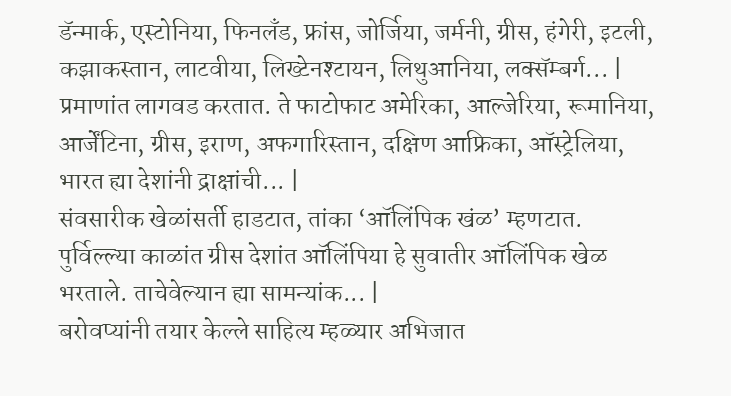डॅन्मार्क, एस्टोनिया, फिनलँड, फ्रांस, जोर्जिया, जर्मनी, ग्रीस, हंगेरी, इटली, कझाकस्तान, लाटवीया, लिख्टेनश्टायन, लिथुआनिया, लक्सॅम्बर्ग... |
प्रमाणांत लागवड करतात. ते फाटोफाट अमेरिका, आल्जेरिया, रूमानिया, आर्जेंटिना, ग्रीस, इराण, अफगारिस्तान, दक्षिण आफ्रिका, ऑस्ट्रेलिया, भारत ह्या देशांनी द्राक्षांची... |
संवसारीक खेळांसर्ती हाडटात, तांका ‘ऑलिंपिक खंळ’ म्हणटात. पुर्विल्ल्या काळांत ग्रीस देशांत ऑलिंपिया हे सुवातीर ऑलिंपिक खेळ भरताले. ताचेवेल्यान ह्या सामन्यांक... |
बरोवप्यांनी तयार केल्ले साहित्य म्हळ्यार अभिजात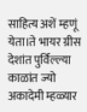साहित्य अशें म्हणूं येता।ते भायर ग्रीस देशांत पुर्विल्ल्या काळांत ज्यो अकादेमी म्हळ्यार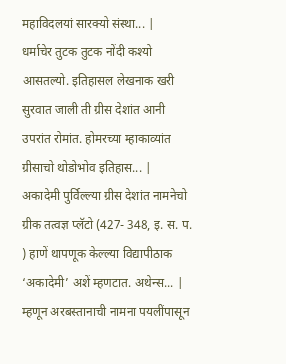महाविदलयां सारक्यो संस्था... |
धर्माचेर तुटक तुटक नोंदी कश्यो आसतल्यो. इतिहासल लेखनाक खरी सुरवात जाली ती ग्रीस देशांत आनी उपरांत रोमांत. होमरच्या म्हाकाव्यांत ग्रीसाचो थोडोभोव इतिहास... |
अकादेमी पुर्विल्ल्या ग्रीस देशांत नामनेचो ग्रीक तत्वज्ञ प्लॅटो (427- 348, इ. स. प. ) हाणें थापणूक केल्ल्या विद्यापीठाक ‘अकादेमी’ अशें म्हणटात. अथेन्स... |
म्हणून अरबस्तानाची नामना पयलींपासून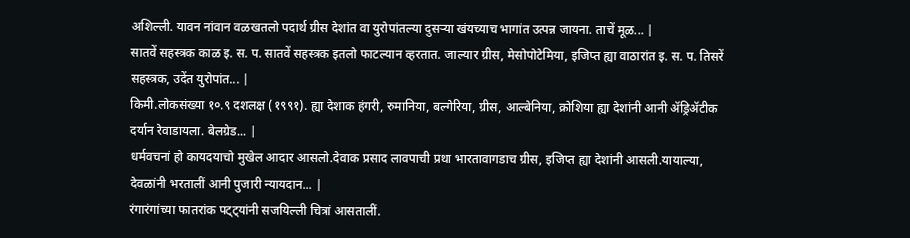अशिल्ली. यावन नांवान वळखतलो पदार्थ ग्रीस देशांत वा युरोपांतल्या दुसऱ्या खंयच्याच भागांत उत्पन्न जायना. ताचें मूळ... |
सातवें सहस्त्रक काळ इ. स. प. सातवें सहस्त्रक इतलो फाटल्यान व्हरतात. जाल्यार ग्रीस, मेसोपोटेमिया, इजिप्त ह्या वाठारांत इ. स. प. तिसरें सहस्त्रक, उदेंत युरोपांत... |
किमी.लोकसंख्या १०.९ दशलक्ष (१९९१). ह्या देशाक हंगरी, रुमानिया, बल्गेरिया, ग्रीस, आल्बेनिया, क्रोशिया ह्या देशांनी आनी ॲड्रिॲटीक दर्यान रेवाडायला. बेलग्रेड... |
धर्मवचनां हो कायदयाचो मुखेल आदार आसलो.देवाक प्रसाद लावपाची प्रथा भारतावागडाच ग्रीस, इजिप्त ह्या देशांनी आसली.यायाल्या, देवळांनी भरतालीं आनी पुजारी न्यायदान... |
रंगारंगांच्या फातरांक पट्ट्यांनी सजयिल्ली चित्रां आसतालीं.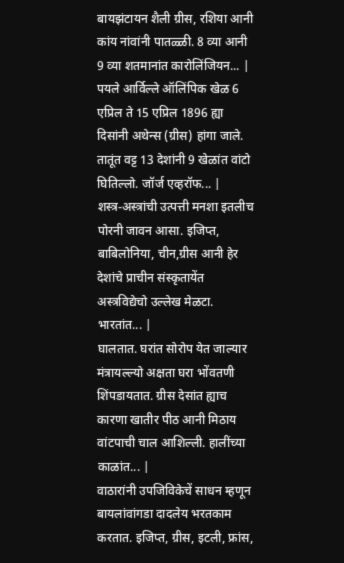बायझंटायन शैली ग्रीस, रशिया आनी कांय नांवांनी पातळ्ळी. 8 व्या आनी 9 व्या शतमानांत कारोलिंजियन... |
पयले आर्विल्ले ऑलिंपिक खेळ 6 एप्रिल ते 15 एप्रिल 1896 ह्या दिसांनी अथेन्स (ग्रीस) हांगा जाले. तातूंत वट्ट 13 देशांनी 9 खेळांत वांटो घितिल्लो. जॉर्ज एव्हरॉफ... |
शस्त्र-अस्त्रांची उत्पत्ती मनशा इतलीच पोरनी जावन आसा. इजिप्त, बाबिलोनिया, चीन,ग्रीस आनी हेर देशांचे प्राचीन संस्कृतायेंत अस्त्रविद्येचो उल्लेख मेळटा. भारतांत... |
घालतात. घरांत सोरोप येत जाल्यार मंत्रायल्ल्यो अक्षता घरा भोंवतणी शिंपडायतात. ग्रीस देसांत ह्याच कारणा खातीर पीठ आनी मिठाय वांटपाची चाल आशिल्ली. हालींच्या काळांत... |
वाठारांनी उपजिविकेचें साधन म्हणून बायलांवांगडा दादलेय भरतकाम करतात. इजिप्त, ग्रीस, इटली, फ्रांस,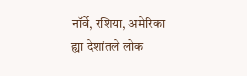नॉर्वे, रशिया, अमेरिका ह्या देशांतले लोक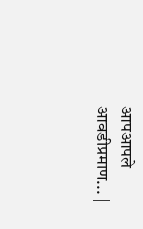आपआपले आवडीप्रमाण... |